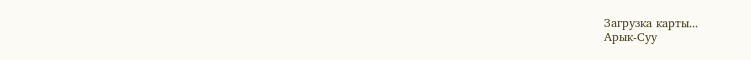Загрузка карты...
Арык-Суу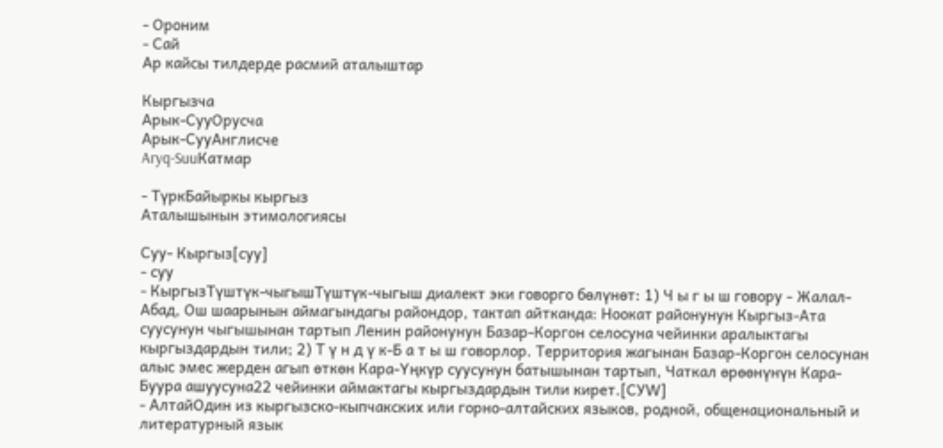- Ороним
- Сай
Ар кайсы тилдерде расмий аталыштар

Кыргызча
Арык-СууОрусча
Арык-СууАнглисче
Aryq-SuuКатмар

- ТүркБайыркы кыргыз
Аталышынын этимологиясы

Суу- Кыргыз[суу]
- суу
- КыргызТүштүк-чыгышТүштүк-чыгыш диалект эки говорго бөлүнөт: 1) Ч ы г ы ш говору - Жалал-Абад, Ош шаарынын аймагындагы райондор, тактап айтканда: Ноокат районунун Кыргыз-Ата суусунун чыгышынан тартып Ленин районунун Базар-Коргон селосуна чейинки аралыктагы кыргыздардын тили; 2) Т ү н д ү к-Б а т ы ш говорлор. Территория жагынан Базар-Коргон селосунан алыс эмес жерден агып өткөн Кара-Үңкүр суусунун батышынан тартып, Чаткал өрөөнүнүн Кара-Буура ашуусуна22 чейинки аймактагы кыргыздардын тили кирет.[СУW]
- АлтайОдин из кыргызско-кыпчакских или горно-алтайских языков, родной, общенациональный и литературный язык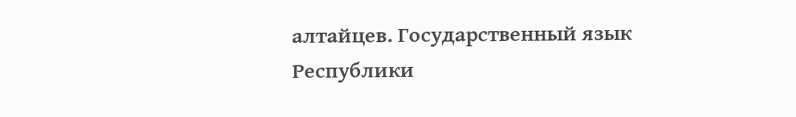алтайцев. Государственный язык Республики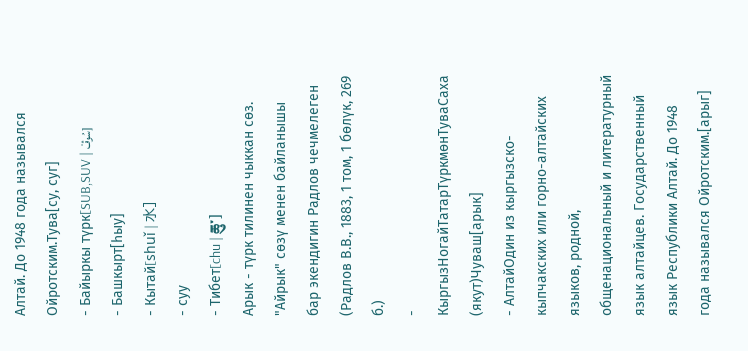Алтай. До 1948 года назывался Ойротским.Тува[су, суг]
- Байыркы түрк[SUB,SUV | سُوڤْ]
- Башкырт[һыу]
- Кытай[shuǐ | 水]
- суу
- Тибет[chu | ཆུ་]
Арык - түрк тилинен чыккан сөз. "Айрык" сөзү менен байланышы бар экендигин Радлов чечмелеген (Радлов В.В., 1883, 1 том, 1 бөлүк, 269 б.)
- КыргызНогайТатарТүркмөнТуваСаха (якут)Чуваш[арык]
- АлтайОдин из кыргызско-кыпчакских или горно-алтайских языков, родной, общенациональный и литературный язык алтайцев. Государственный язык Республики Алтай. До 1948 года назывался Ойротским.[арыг]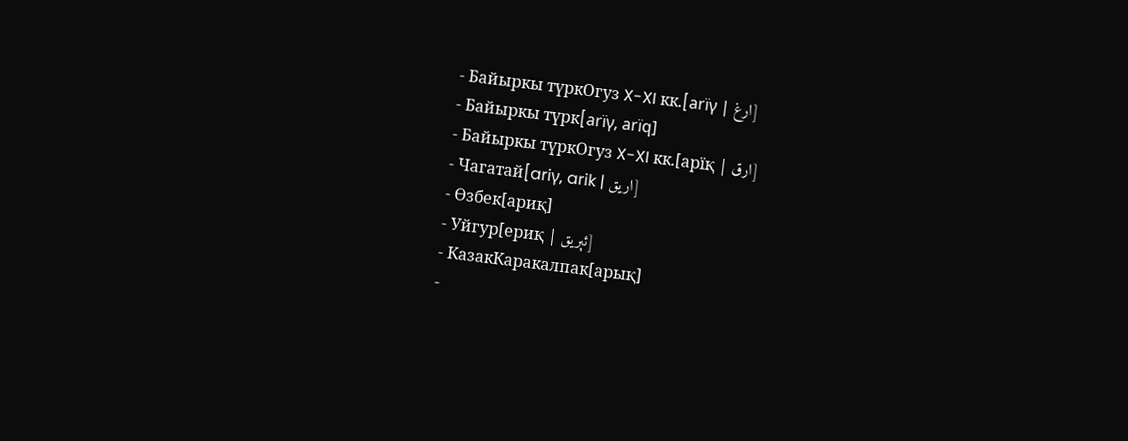- Байыркы түркОгуз X-XI кк.[arïγ | ارغ]
- Байыркы түрк[arïγ, arïq]
- Байыркы түркОгуз X-XI кк.[арïқ | ارق]
- Чагатай[ariγ, arik | اريق]
- Өзбек[ариқ]
- Уйгур[ериқ | ئېريق]
- КазакКаракалпак[арық]
-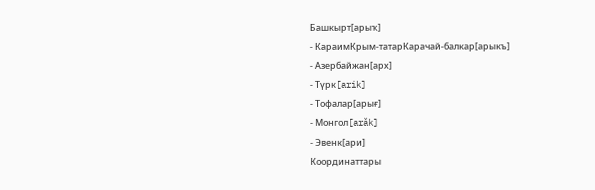Башкырт[арыҡ]
- КараимКрым-татарКарачай-балкар[арыкъ]
- Азербайжан[арх]
- Түрк[arik]
- Тофалар[арығ]
- Монгол[arǎk]
- Эвенк[ари]
Координаттары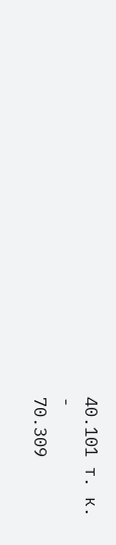40.101 т. к.
-
70.309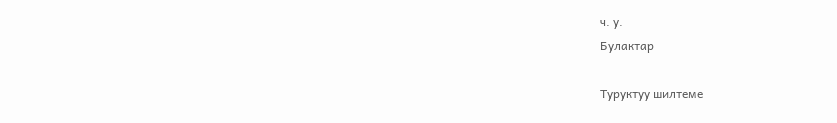ч. у.
Булактар

Туруктуу шилтеме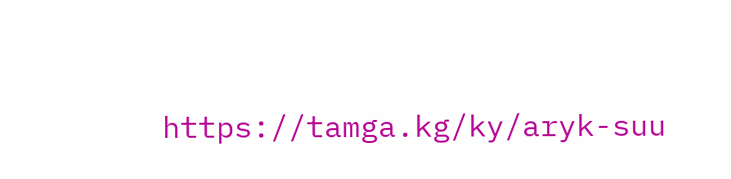https://tamga.kg/ky/aryk-suu